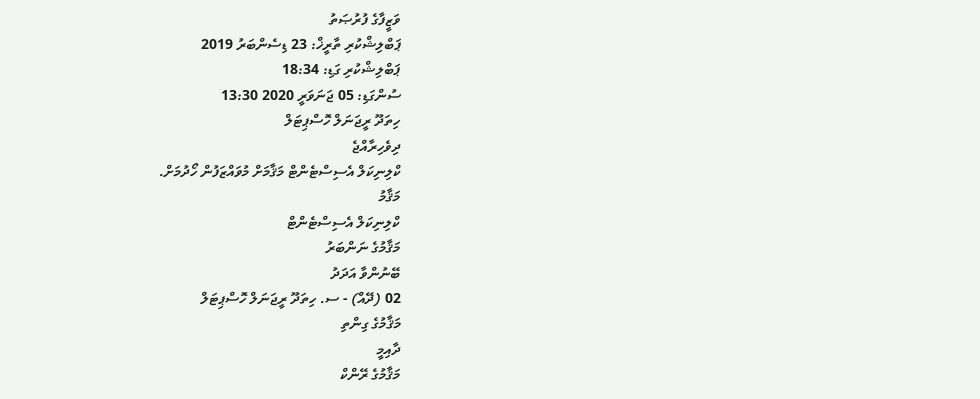ވަޒީފާގެ ފުރުޞަތު
ޕަބްލިޝްކުރި ތާރީޚް: 23 ޑިސެންބަރު 2019
ޕަބްލިޝްކުރި ގަޑި: 18:34
ސުންގަޑި: 05 ޖަނަވަރީ 2020 13:30
ހިތަދޫ ރީޖަނަލް ހޮސްޕިޓަލް
ދިވެހިރާއްޖެ
ކްލިނިކަލް އެސިސްޓެންޓް މަޤާމަށް މުވައްޒަފުން ހޯދުމަށް.
މަޤާމު
ކްލިނިކަލް އެސިސްޓެންޓް
މަޤާމުގެ ނަންބަރު
ބޭނުންވާ އަދަދު
02 (ދޭއް) - ސ. ހިތަދޫ ރީޖަނަލް ހޮސްޕިޓަލް
މަޤާމުގެ ގިންތި
ދާއިމީ
މަޤާމުގެ ރޭންކް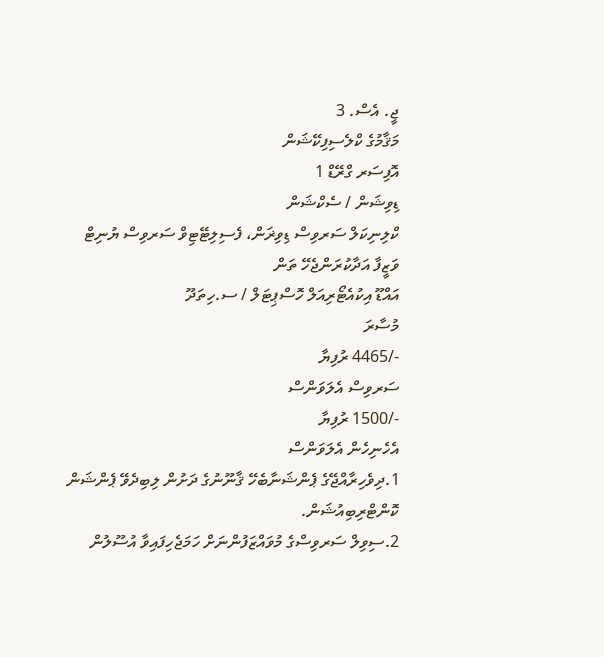ޖީ. އެސް. 3
މަޤާމުގެ ކްލެސިފިކޭޝަން
އޮފިސަރ ގްރޭޑް 1
ޑިވިޝަން / ސެކްޝަން
ކްލިނިކަލް ސަރވިސް ޑިވިޜަން، ފެސިލިޓޭޓިވް ސަރވިސް ޔުނިޓް
ވަޒީފާ އަދާކުރަންޖެހޭ ތަން
އައްޑޫ އިކުއެޓޯރިއަލް ހޮސްޕިޓަލް / ސ.ހިތަދޫ
މުސާރަ
-/4465 ރުފިޔާ
ސަރވިސް އެލަވަންސް
-/1500 ރުފިޔާ
އެހެނިހެން އެލަވަންސް
1.ދިވެހިރާއްޖޭގެ ޕެންޝަނާބެހޭ ޤާނޫނުގެ ދަށުން ލިބިދެވޭ ޕެންޝަން ކޮންޓްރިބިއުޝަން.
2.ސިވިލް ސަރވިސްގެ މުވައްޒަފުންނަށް ހަމަޖެހިފައިވާ އުސޫލުން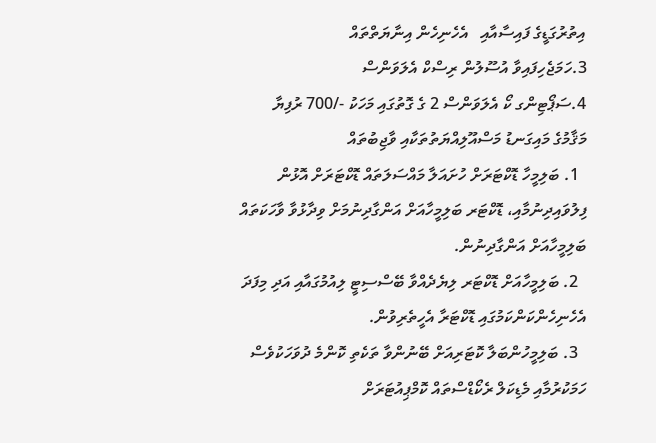އިތުރުގަޑީގެ ފައިސާއާއި   އެހެނިހެން އިނާޔަތްތައް
3.ހަމަޖެހިފައިވާ އުސޫލުން ރިސްކް އެލަވަންސް
4.ސަޕޯޓިންގ ކޯ އެލަވަންސް 2 ގެ ގޮތުގައި މަހަކު -/700 ރުފިޔާ
މަޤާމުގެ މައިގަނޑު މަސްއޫލިއްޔަތުތަކާއި ވާޖިބުތައް
  1. ބަލިމީހާ ޑޮކްޓަރަށް ހުށައަލާ މައްސަލަތައް ޑޮކްޓަރަށް އޮޅުން ފިލުވައިދިނުމާއި، ޑޮކްޓަރ ބަލިމީހާއަށް އަންގާދިނުމަށް ވިދާޅުވާ ވާހަކަތައް ބަލިމީހާއަށް އަންގާދިނުން.
  2. ބަލިމީހާއަށް ޑޮކްޓަރ ލިޔެދެއްވާ ބޭސްސިޓީ ލިއުމުގައާއި އަދި މިފަދަ އެހެނިހެންކަންކަމުގައި ޑޮކްޓަރާ އެހީތެރިވުން.
  3. ބަލިމީހުންބަލާ ކޮޓަރިއަށް ބޭނުންވާ ތަކެތި ކޮންމެ ދުވަހަކުވެސް ހަމަކުރުމާއި މެޑިކަލް ރެކޯޑްސްތައް ކޮމްޕިއުޓަރަށް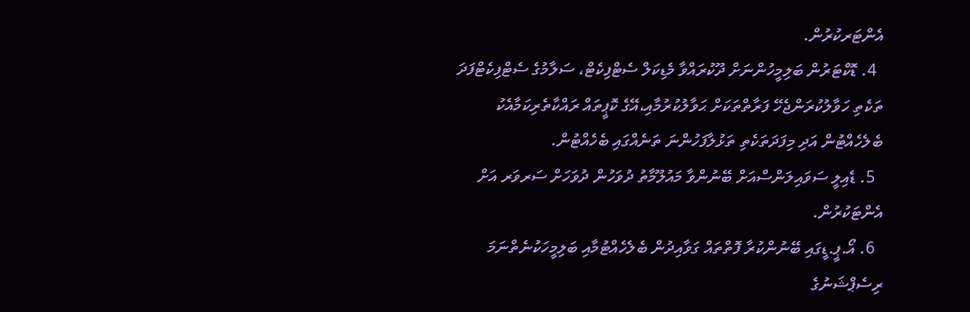އެންޓަރކުރުން.
  4. ޑޮކްޓަރުން ބަލިމީހުންނަށް ދޫކުރައްވާ މެޑިކަލް ސެޓްފިކެޓް، ސަލާމުގެ ސެޓްފިކެޓްފަދަ ތަކެތި ހަވާލުކުރަންޖެހޭ ފަރާތްތަކަށް ޙަވާލުކުރުމާއި،އޭގެ ކޮޕީތައް ރައްކާތެރިކަމާއެކު ބެލެހެއްޓުން އަދި މިފަދަތަކެތި ތަޅުލާފަހުންނަ ތަނެއްގައި ބެހެއްޓުން.
  5. ޑެއިލީ ސަވައިލަންސްއަށް ބޭނުންވާ މައުލޫމާތު ދުވަހުން ދުވަހަށް ސަރވަރ އަށް އެންޓަކުރުން.
  6. އޯ.ޕީ.ޑީގައި ބޭނުންކުރާ ފޮތްތައް ގަވާއިދުން ބެލެހެއްޓުމާއި ބަލިމީހަކުނެތްނަމަ ރިސެޕްޝަނުގެ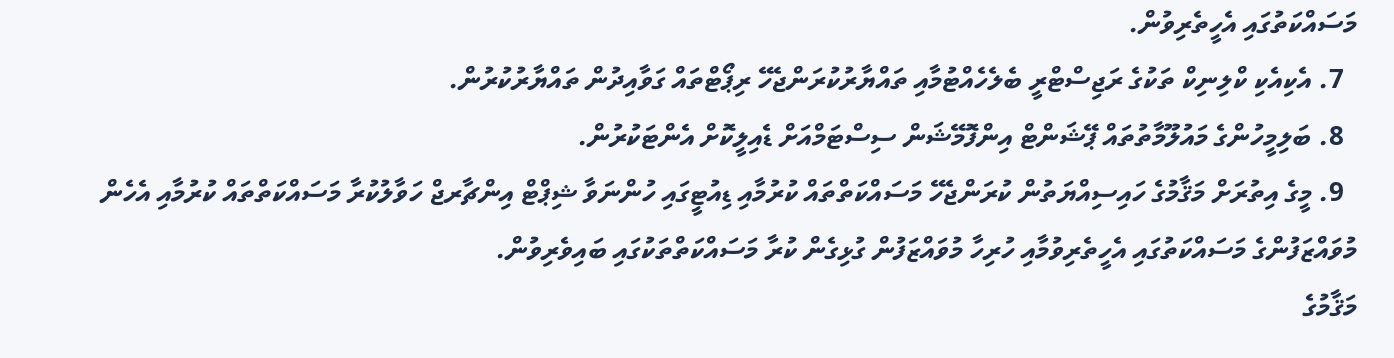މަސައްކަތުގައި އެހީތެރިވުން.
  7. އެކިއެކި ކްލިނިކް ތަކުގެ ރަޖިސްޓްރީ ބެލެހެއްޓުމާއި ތައްޔާރުކުރަންޖެހޭ ރިޕޯޓްތައް ގަވާއިދުން ތައްޔާރުކުރުން.
  8. ބަލިމީހުންގެ މައުލޫމާތުތައް ޕޭޝަންޓް އިންފޮމޭޝަން ސިސްޓަމްއަށް ޑެއިލީކޮށް އެންޓަކުރުން.
  9. މީގެ އިތުރަށް މަޤާމުގެ ހައިސިއްޔަތުން ކުރަންޖެހޭ މަސައްކަތްތައް ކުރުމާއި ޑިއުޓީގައި ހުންނަވާ ޝިޕްޓް އިންޗާރޖް ހަވާލުކުރާ މަސައްކަތްތައް ކުރުމާއި އެހެން މުވައްޒަފުންގެ މަސައްކަތުގައި އެހީތެރިވުމާއި ހުރިހާ މުވައްޒަފުން ގުޅިގެން ކުރާ މަސައްކަތްތަކުގައި ބައިވެރިވުން.
މަޤާމުގެ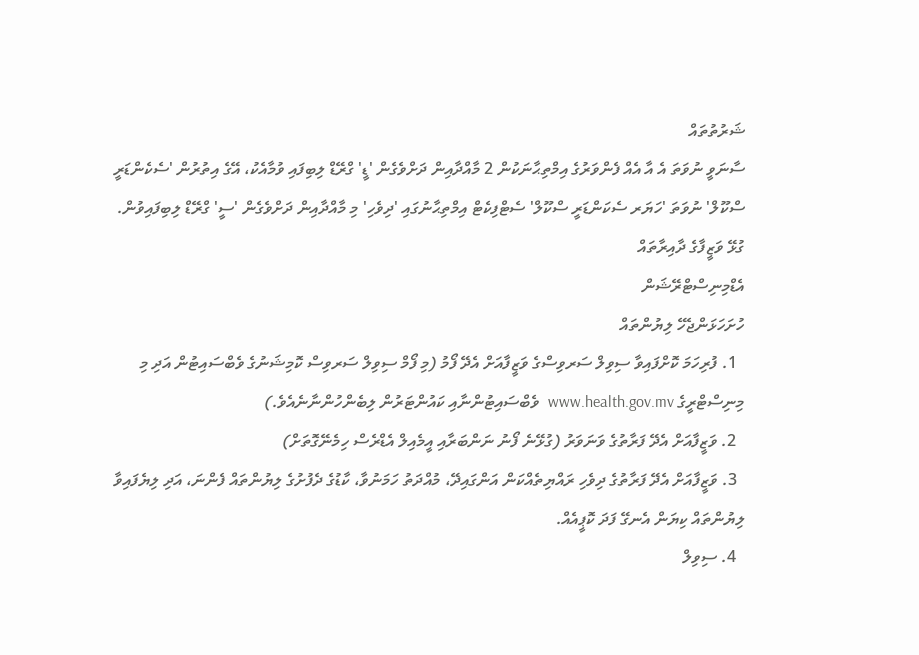ޝަރުތުތައް
ސާނަވީ ނުވަތަ އެ އާ އެއް ފެންވަރުގެ އިމްތިޙާނަކުން 2 މާއްދާއިން ދަށްވެގެން 'ޑީ' ގްރޭޑް ލިބިފައި ވުމާއެކު، އޭގެ އިތުރުން 'ސެކެންޑަރީ ސްކޫލް' ނުވަތަ 'ހަޔަރ ސެކަންޑަރީ ސްކޫލް' ސެޓްފިކެޓް އިމްތިޙާނުގައި 'ދިވެހި' މި މާއްދާއިން ދަށްވެގެން 'ސީ' ގްރޭޑް ލިބިފައިވުން.
ގުޅޭ ވަޒީފާގެ ދާއިރާތައް
އެޑްމިނިސްޓްރޭޝަން
ހުށަހަޅަންޖެހޭ ލިޔުންތައް
  1. ފުރިހަމަ ކޮށްފައިވާ ސިވިލް ސަރވިސްގެ ވަޒީފާއަށް އެދޭ ފޯމު (މި ފޯމް ސިވިލް ސަރވިސް ކޮމިޝަނުގެ ވެބްސައިޓުން އަދި މި މިނިސްޓްރީގެ www.health.gov.mv  ވެބްސައިޓުންނާއި ކައުންޓަރުން ލިބެންހުންނާނެއެވެ.)
  2. ވަޒީފާއަށް އެދޭ ފަރާތުގެ ވަނަވަރު (ގުޅޭނެ ފޯނު ނަންބަރާއި އީމެއިލް އެޑްރެސް ހިމެނޭގޮތަށް)
  3. ވަޒީފާއަށް އެދޭ ފަރާތުގެ ދިވެހި ރައްޔިތެއްކަން އަންގައިދޭ، މުއްދަތު ހަމަނުވާ، ކާޑުގެ ދެފުށުގެ ލިޔުންތައް ފެންނަ، އަދި ލިޔެފައިވާ ލިޔުންތައް ކިޔަން އެނގޭ ފަދަ ކޮޕީއެއް.
  4. ސިވިލް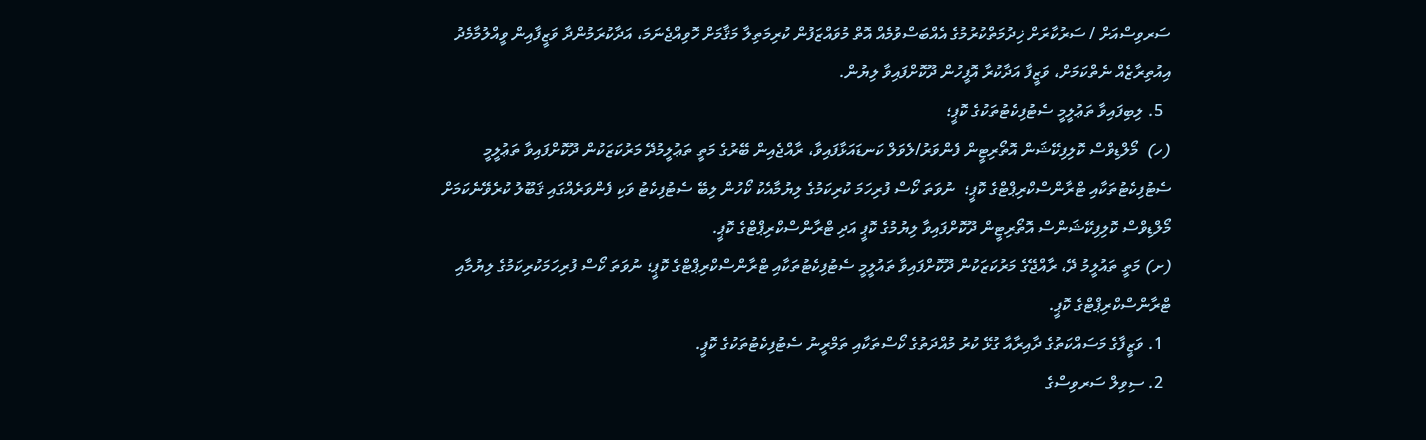ސަރވިސްއަށް / ސަރުކާރަށް ޚިދުމަތްކުރުމުގެ އެއްބަސްވުމެއް އޮތް މުވައްޒަފުން ކުރިމަތިލާ މަޤާމަށް ހޮވިއްޖެނަމަ، އަދާކުރަމުންދާ ވަޒީފާއިން ވީއްލުމާމެދު އިއުތިރާޒެއް ނެތްކަމަށް، ވަޒީފާ އަދާކުރާ އޮފީހުން ދޫކޮށްފައިވާ ލިޔުން.
  5. ލިބިފައިވާ ތަޢުލީމީ ސެޓުފިކެޓުތަކުގެ ކޮޕީ؛
(ހ)  މޯލްޑިވްސް ކޮލިފިކޭޝަން އޮތޯރިޓީން ފެންވަރު/ލެވަލް ކަނޑައަޅާފައިވާ، ރާއްޖެއިން ބޭރުގެ މަތީ ތަޢުލީމުދޭ މަރުކަޒަކުން ދޫކޮށްފައިވާ ތަޢުލީމީ ސެޓުފިކެޓުތަކާއި ޓްރާންސްކްރިޕްޓްގެ ކޮޕީ؛  ނުވަތަ ކޯސް ފުރިހަމަ ކުރިކަމުގެ ލިޔުމާއެކު ކޯހުން ލިބޭ ސެޓުފިކެޓު ވަކި ފެންވަރެއްގައި ޤަބޫލު ކުރެވޭނެކަމަށް މޯލްޑިވްސް ކޮލިފިކޭޝަންސް އޮތޯރިޓީން ދޫކޮށްފައިވާ ލިޔުމުގެ ކޮޕީ އަދި ޓްރާންސްކްރިޕްޓްގެ ކޮޕީ.
(ށ) މަތީ ތައުލީމު ދޭ، ރާއްޖޭގެ މަރުކަޒަކުން ދޫކޮށްފައިވާ ތައުލީމީ ސެޓުފިކެޓުތަކާއި ޓްރާންސްކްރިޕްޓްގެ ކޮޕީ؛ ނުވަތަ ކޯސް ފުރިހަމަކުރިކަމުގެ ލިޔުމާއި ޓްރާންސްކްރިޕްޓްގެ ކޮޕީ.
  1. ވަޒީފާގެ މަސައްކަތުގެ ދާއިރާއާ ގުޅޭ ކުރު މުއްދަތުގެ ކޯސްތަކާއި ތަމްރީނު ސެޓުފިކެޓުތަކުގެ ކޮޕީ.
  2. ސިވިލް ސަރވިސްގެ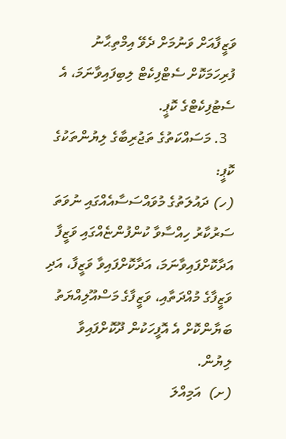ވަޒީފާއަށް ވަނުމަށް ދެވޭ އިމްތިޙާނު ފުރިހަމަކޮށް ސެޓްފިކެޓް ލިބިފައިވާނަމަ، އެ ސެޓުފިކެޓްގެ ކޮޕީ.
  3. މަސައްކަތުގެ ތަޖުރިބާގެ ލިޔުންތަކުގެ ކޮޕީ:
(ހ) ދައުލަތުގެ މުވައްސަސާއެއްގައި ނުވަތަ ސަރުކާރު ހިއްސާވާ ކުންފުންޏެއްގައި ވަޒީފާ އަދާކޮށްފައިވާނަމަ، އަދާކޮށްފައިވާ ވަޒީފާ، އަދި ވަޒީފާގެ މުއްދަތާއި، ވަޒީފާގެ މަސްއޫލިއްޔަތު ބަޔާންކޮށް އެ އޮފީހަކުން ދޫކޮށްފައިވާ ލިޔުން.
(ށ)  އަމިއްލަ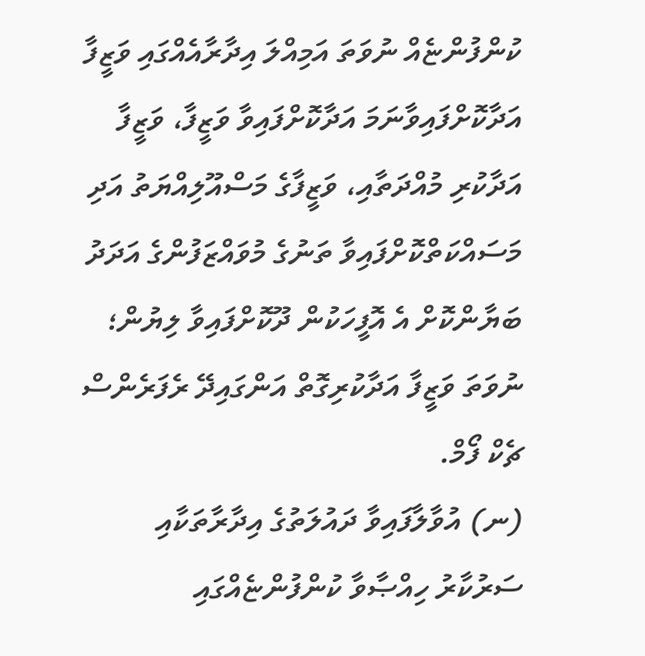ކުންފުންޏެއް ނުވަތަ އަމިއްލަ އިދާރާއެއްގައި ވަޒީފާ އަދާކޮށްފައިވާނަމަ އަދާކޮށްފައިވާ ވަޒީފާ، ވަޒީފާ އަދާކުރި މުއްދަތާއި، ވަޒީފާގެ މަސްއޫލިއްޔަތު އަދި މަސައްކަތްކޮށްފައިވާ ތަނުގެ މުވައްޒަފުންގެ އަދަދު ބަޔާންކޮށް އެ އޮފީހަކުން ދޫކޮށްފައިވާ ލިޔުން؛ ނުވަތަ ވަޒީފާ އަދާކުރިގޮތް އަންގައިދޭ ރެފަރެންސް ޗެކް ފޯމް.
(ނ) އުވާލާފައިވާ ދައުލަތުގެ އިދާރާތަކާއި ސަރުކާރު ހިއްޞާވާ ކުންފުންޏެއްގައި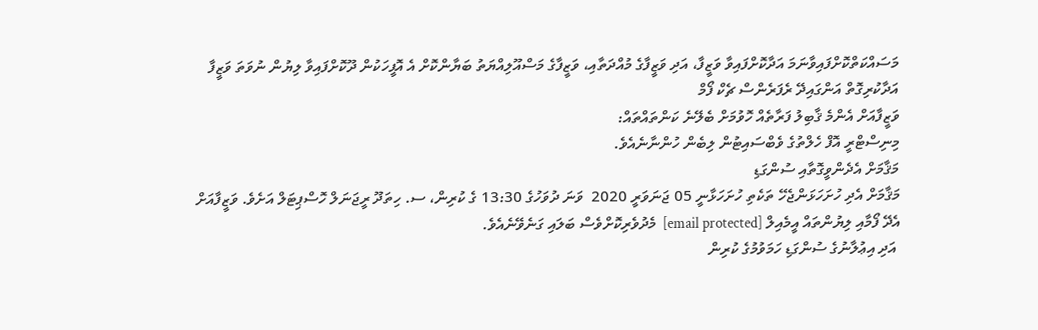މަސައްކަތްކޮށްފައިވާނަމަ އަދާކޮށްފައިވާ ވަޒީފާ، އަދި ވަޒީފާގެ މުއްދަތާއި، ވަޒީފާގެ މަސްއޫލިއްޔަތު ބަޔާންކޮށް އެ އޮފީހަކުން ދޫކޮށްފައިވާ ލިޔުން ނުވަތަ ވަޒީފާ އަދާކުރިގޮތް އަންގައިދޭ ރެފަރެންސް ޗެކް ފޯމް
ވަޒީފާއަށް އެންމެ ޤާބިލު ފަރާތެއް ހޮވުމަށް ބެލޭނެ ކަންތައްތައް:
މިނިސްޓްރީ އޮފް ހެލްތުގެ ވެބްސައިޓުން ލިބެން ހުންނާނެއެވެ.
މަޤާމަށް އެދެންވީގޮތާއި ސުންގަޑި
މަޤާމަށް އެދި ހުށަހަޅަންޖެހޭ ތަކެތި ހުށަހަޅާނީ 05 ޖަނަވަރީ 2020  ވަނަ ދުވަހުގެ 13:30 ގެ ކުރިން، ސ. ހިތަދޫ ރީޖަނަލް ހޮސްޕިޓަލް އަށެވެ. ވަޒީފާއަށް އެދޭ ފޯމާއި ލިޔުންތައް އީމެއިލް [email protected]  މެދުވެރިކޮށްވެސް ބަލައި ގަނެވޭނެއެވެ.
 އަދި އިޢުލާނުގެ ސުންގަޑި ހަމަވުމުގެ ކުރިން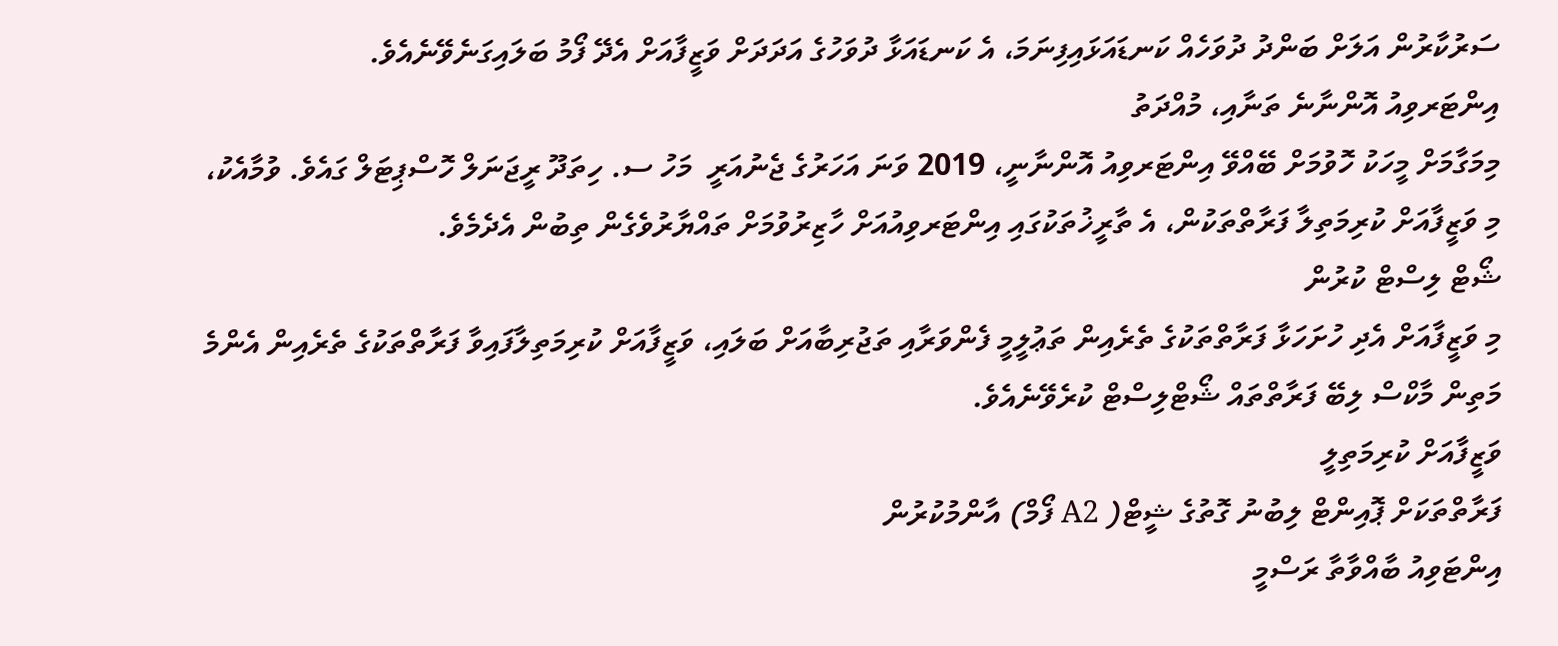ސަރުކާރުން އަލަށް ބަންދު ދުވަހެއް ކަނޑައަޅައިފިނަމަ، އެ ކަނޑައަޅާ ދުވަހުގެ އަދަދަށް ވަޒީފާއަށް އެދޭ ފޯމު ބަލައިގަނެވޭނެއެވެ.
އިންޓަރވިއު އޮންނާނެ ތަނާއި، މުއްދަތު
މިމަގާމަށް މީހަކު ހޮވުމަށް ބޭއްވޭ އިންޓަރވިއު އޮންނާނީ، 2019 ވަނަ އަހަރުގެ ޖެނުއަރީ  މަހު ސ. ހިތަދޫ ރީޖަނަލް ހޮސްޕިޓަލް ގައެވެ. ވުމާއެކު، މި ވަޒީފާއަށް ކުރިމަތިލާ ފަރާތްތަކުން، އެ ތާރީޚުތަކުގައި އިންޓަރވިއުއަށް ހާޒިރުވުމަށް ތައްޔާރުވެގެން ތިބުން އެދެމެވެ.
ޝޯޓް ލިސްޓް ކުރުން
މި ވަޒީފާއަށް އެދި ހުށަހަޅާ ފަރާތްތަކުގެ ތެރެއިން ތަޢުލީމީ ފެންވަރާއި ތަޖުރިބާއަށް ބަލައި، ވަޒީފާއަށް ކުރިމަތިލާފައިވާ ފަރާތްތަކުގެ ތެރެއިން އެންމެ މަތިން މާކްސް ލިބޭ ފަރާތްތައް ޝޯޓްލިސްޓް ކުރެވޭނެއެވެ.
ވަޒީފާއަށް ކުރިމަތިލީ
ފަރާތްތަކަށް ޕޮއިންޓް ލިބުނު ގޮތުގެ ޝީޓް( A2 ފޯމް) އާންމުކުރުން
އިންޓަވިއު ބާއްވާތާ ރަސްމީ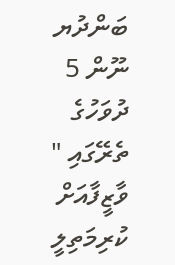ބަންދުޔ ނޫން 5 ދުވަހުގެ ތެރޭގައި " ވާޒީފާއަށް ކުރިމަތިލީ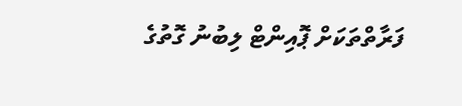ފަރާތްތަކަށް ޕޮއިންޓް ލިބުނު ގޮތުގެ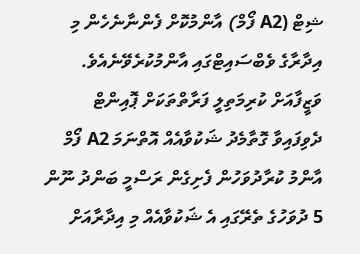ޝިޓް (A2 ފޯމް) އާންމުކޮށް ފެންނާނެހެން މި އިދާރާގެ ވެބްސައިޓްގައި އާންމުކުރެވޭނެއެވެ. ވަޒީފާއަށް ކުރިމަތިލީ ފަރާތްތަކަށް ޕޮއިންޓް ދެވިފައިވާ ގޮތާމެދު ޝަކުވާއެއް އޮތްނަމަ A2 ފޯމް އާންމު ކުރާދުވަހުން ފެށިގެން ރަސްމީ ބަންދު ނޫން 5 ދުވަހުގެ ތެރޭގައި އެ ޝަކުވާއެއް މި އިދާރާއަށް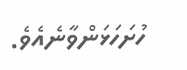ހުށަހަޅަންވާނެއެވެ.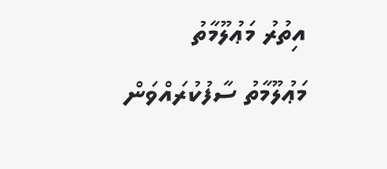އިތުރު މަޢުލޫމާތު
މަޢުލޫމާތު ސާފުކުރައްވަން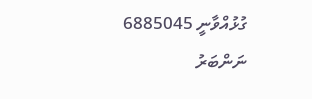ގުޅުއްވާނީ 6885045 ނަންބަރު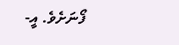ފޯނަށެވެ. އީ-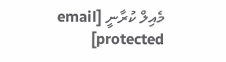މެއިލް ކުރާނީ [email protected]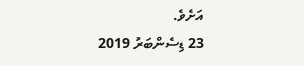އަށެވެ.
23 ޑިސެންބަރު 2019